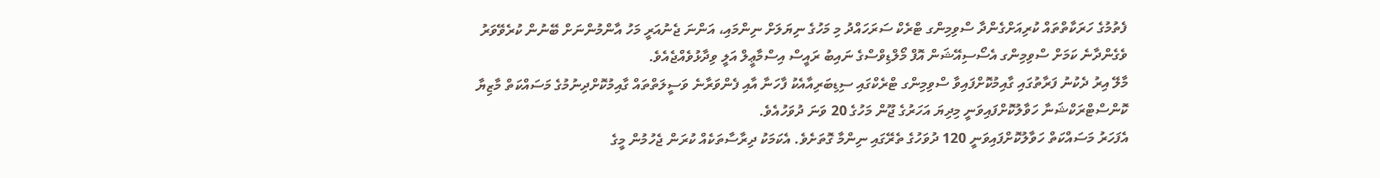ފެތުމުގެ ހަރަކާތްތައް ކުރިއަށްގެންދާ ސްވިމިންގ ޓްރެކް ސަރަހައްދު މި މަހުގެ ނިޔަލަށް ނިންމައި، އަންނަ ޖެނުއަރީ މަހު އާންމުންނަށް ބޭނުން ކުރެވޭވަރު ވެގެންދާނެ ކަމަށް ސްވިމިންގ އެސޯސިއޭޝަން އޮފް މޯލްޑިވްސްގެ ނައިބު ރައީސް އިސްމާޢީލް އަލީ ވިދާޅުވެއްޖެއެވެ.
މާލޭ އިރު ދެކުނު ފަރާތުގައި ގާއިމުކޮށްފައިވާ ސްވިމިންގ ޓްރެކްގައި ސިޑިބަރިއާއެކު ފާހަނާ އާއި ފެންވަރާނެ ވަސީލަތްތައް ގާއިމުކޮށްދިނުމުގެ މަސައްކަތް މާޒިޔާ ކޮންސްޓްރަކްޝަނާ ހަވާލުކޮށްފައިވަނީ މިދިޔަ އަހަރުގެ ޖޫން މަހުގެ 20 ވަނަ ދުވަހުއެވެ.
އެފަހަރު މަސައްކަތް ހަވާލުކޮށްފައިވަނީ 120 ދުވަހުގެ ތެރޭގައި ނިންމާ ގޮތަށެވެ. އެކަމަކު ދިރާސާތަކެއް ކުރަން ޖެހުމުން މީގެ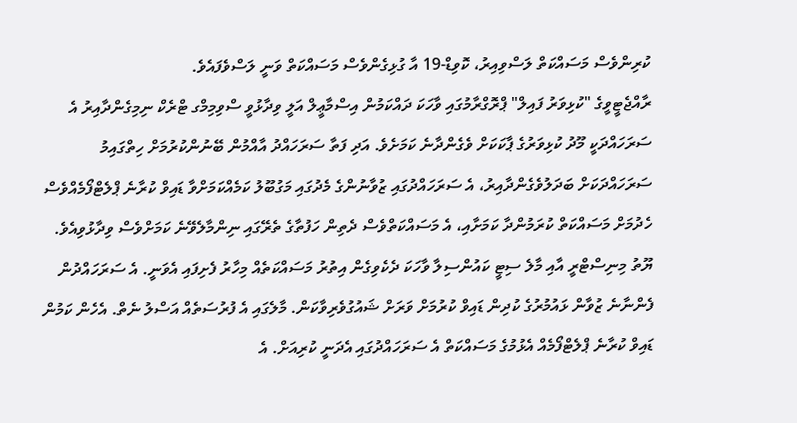ކުރިންވެސް މަސައްކަތް ލަސްވިއިރު، ކޮވިޑް-19 އާ ގުޅިގެންވެސް މަސައްކަތް ވަނީ ލަސްވެފައެވެ.
ރާއްޖެޓީވީގެ "ކުޅިވަރު ފައިލް" ޕްރޮގްރާމުގައި ވާހަކަ ދައްކަމުން އިސްމާޢީލް އަލީ ވިދާޅުވީ ސްވިމިމްގ ޓްރެކް ނިމިގެންދާއިރު އެ ސަރަހައްދަކީ މޫދު ކުޅިވަރުގެ ޕާކަކަށް ވެގެންދާނެ ކަމަށެވެ. އަދި ފަތާ ސަރަހައްދު އާއްމުން ބޭނުންކުރުމަށް ހިތްގައިމު ސަރަހައްދަކަށް ބަދަލުވެގެންދާއިރު، އެ ސަރަހައްދުގައި ޒުވާނުންގެ މެދުގައި މަގުބޫލު ކަމެއްކަމަށްވާ ޑައިވް ކުރާނެ ޕްލެޓްފޯމެއްވެސް ހެދުމަށް މަސައްކަތް ކުރަމުންދާ ކަމަށާއި، އެ މަސައްކަތްވެސް ދެތިން ހަފުތާގެ ތެރޭގައި ނިންމާލެވޭނެ ކަމަށްވެސް ވިދާޅުވިއެވެ.
ޔޫތު މިނިސްޓްރީ އާއި މާލެ ސިޓީ ކައުންސިލާ ވާހަކަ ދެކެވިގެން އިތުރު މަސައްކަތެއް މިހާރު ފެށިފައި އެވަނީ. އެ ސަރަހައްދުން ފެންނާނެ ޒުވާން ޅައުމުރުގެ ކުދިން ޑައިވް ކުރުމަށް ވަރަށް ޝައުގުވެރިވާކަން. މާލެގައި އެ ފުރުސަތެއް އަސްލު ނެތް. އެހެން ކަމުން ޑައިވް ކުރާނެ ޕްލެޓްފޯމެއް އެޅުމުގެ މަސައްކަތް އެ ސަރަހައްދުގައި އެދަނީ ކުރިއަށް. އެ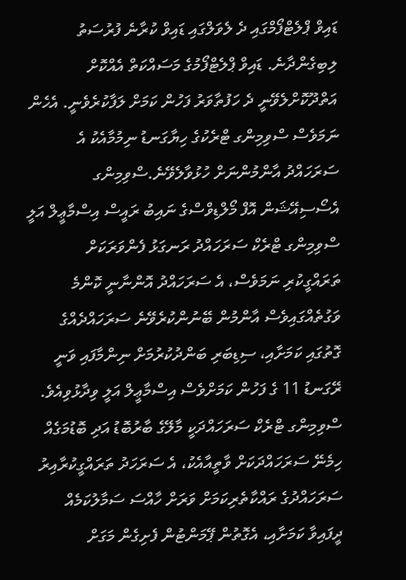ޑައިވް ޕްލެޓްފޯމްގައި ދެ ލެވަލްގައި ޑައިވް ކުރާނެ ފުރުސަތު ލިބިގެންދާނެ. ޑައިވް ޕްލެޓްފޯމުގެ މަސައްކަތް އެއްކޮށް އަތްދޫކޮށްލެވޭނީ ދެ ހަފުތާވަރު ފަހުން ކަމަށް ލަފާކުރެވެނީ. އެހެން ނަމަވެސް ސްވިމިންގ ޓްރެކުގެ ހިޔާގަނޑު ނިމުމާއެކު އެ ސަރަހައްދު އާންމުންނަށް ހުޅުވާލެވޭނެ.ސްވިމިންގ އެސޯސިއޭޝަން އޮފް މޯލްޑިވްސްގެ ނައިބު ރައީސް އިސްމާޢީލް އަލީ
ސްވިމިންގ ޓްރެކް ސަރަހައްދު ރަނގަޅު ފެންވަރަކަށް ތަރައްގީކުރި ނަމަވެސް، އެ ސަރަހައްދު އޮންނާނީ ކޮންމެ ވަގުތެއްގައިވެސް އާންމުން ބޭނުންކުރެވޭނެ ސަރަހައްދެއްގެ ގޮތުގައި ކަމަށާއި، ސިޑިބަރި ބަންދުކުރުމަށް ނިންމާފައި ވަނީ ރޭގަނޑު 11 ގެ ފަހުން ކަމަށްވެސް އިސްމާޢީލް އަލީ ވިދާޅުވިއެވެ.
ސްވިމިންގ ޓްރެކް ސަރަހައްދަކީ މާލޭގެ ބާރުބޮޑު އަދި ބޮޑުމަގެއް ހިމެނޭ ސަރަހައްދަކަށް ވާތީއާއެކު، އެ ސަރަހަދު ތަރައްގީކުރާއިރު ސަރަހައްދުގެ ރައްކާތެރިކަމަށް ވަރަށް ހާއްސަ ސަމާލުކަމެއް ދީފައިވާ ކަމަށާއި، އެގޮތުން ޕޭމަންޓުން ފެށިގެން މަގަށް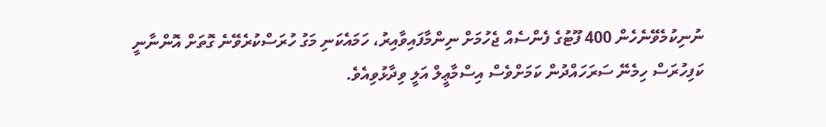ނުނިކުމެވޭނެހެން 400 ފޫޓުގެ ފެންސެއް ޖެހުމަށް ނިންމާފައިވާއިރު، ހަމައެކަނި މަގު ހުރަސްކުރެވޭނެ ގޮތަށް އޮންނާނީ ކަފިހުރަސް ހިމެނޭ ސަރަހައްދުން ކަމަށްވެސް އިސްމާޢީލް އަލީ ވިދާޅުވިއެވެ.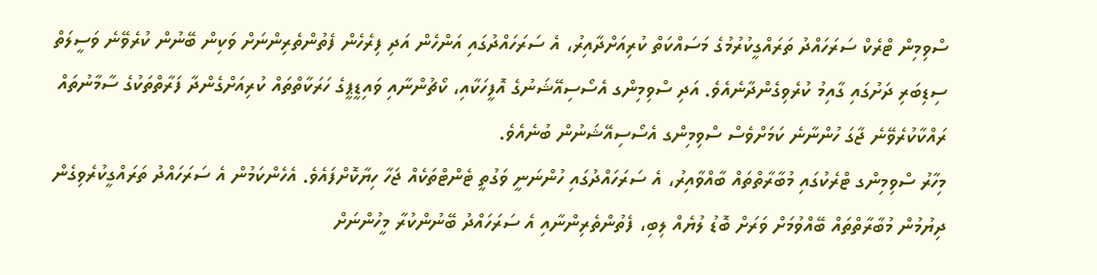ސްވިމިން ޓްރެކް ސަރަހައްދު ތަރައްގީކުރުމުގެ މަސައްކަތް ކުރިއަށްދާއިރު، އެ ސަރަހައްދުގައި އަންހެން އަދި ފިރެހެން ފެތުންތެރިންނަށް ވަކިން ބޭނުން ކުރެވޭނެ ވަސީލަތް ސިޑިބަރި ދަށުގައި ގާއިމު ކުރެވިގެންދާނެއެވެ. އަދި ސްވިމިންގ އެސޯސިއޭޝަނުގެ އޮފީހަކާއި، ކޯޗުންނާއި ވައިޑީޕީގެ ހަރަކާތްތައް ކުރިއަށްގެންދާ ފަރާތްތަކުގެ ސާމާނުތައް ރައްކާކުރެވޭނެ ޖާގަ ހުންނާނެ ކަމަށްވެސް ސްވިމިންގ އެސޯސިއޭޝަނުން ބުނެއެވެ.
މިހާރު ސްވިމިންގ ޓްރެކުގައި މުބާރާތްތައް ބާއްވާއިރު، އެ ސަރަހައްދުގައި ހުންނަނީ ވަގުތީ ޓެންޓްތަކެއް ޖަހާ ހިޔާކޮށްފައެވެ. އެހެންކަމުން އެ ސަރަހައްދު ތަރައްގީކުރެވިގެން ދިޔުމުން މުބާރާތްތައް ބޭއްވުމަށް ވަރަށް ބޮޑު ލުޔެއް ލިބި، ފެތުންތެރިންނާއި އެ ސަރަހައްދު ބޭނުންކުރާ މީހުންނަށް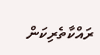ރައްކާތެރިކަން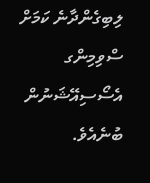ލިބިގެންދާނެ ކަމަށް ސްވިމިންގ އެސޯސިއޭޝަނުން ބުނެއެވެ.